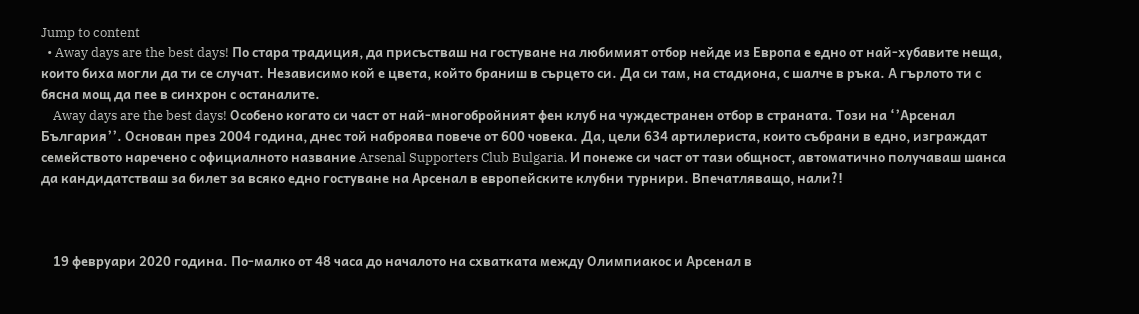Jump to content
  • Away days are the best days! По стара традиция, да присъстваш на гостуване на любимият отбор нейде из Европа е едно от най-хубавите неща, които биха могли да ти се случат. Независимо кой е цвета, който браниш в сърцето си. Да си там, на стадиона, с шалче в ръка. А гърлото ти с бясна мощ да пее в синхрон с останалите.
    Away days are the best days! Особено когато си част от най-многобройният фен клуб на чуждестранен отбор в страната. Този на ‘’Арсенал България’’. Основан през 2004 година, днес той наброява повече от 600 човека. Да, цели 634 артилериста, които събрани в едно, изграждат семейството наречено с официалното название Arsenal Supporters Club Bulgaria. И понеже си част от тази общност, автоматично получаваш шанса да кандидатстваш за билет за всяко едно гостуване на Арсенал в европейските клубни турнири. Впечатляващо, нали?!



    19 февруари 2020 година. По-малко от 48 часа до началото на схватката между Олимпиакос и Арсенал в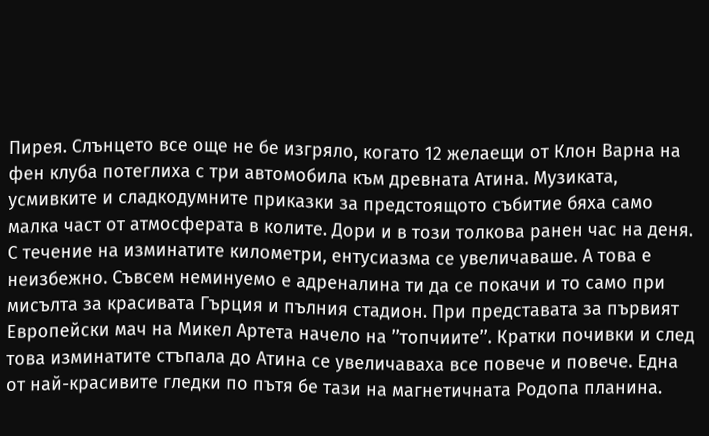Пирея. Слънцето все още не бе изгряло, когато 12 желаещи от Клон Варна на фен клуба потеглиха с три автомобила към древната Атина. Музиката, усмивките и сладкодумните приказки за предстоящото събитие бяха само малка част от атмосферата в колите. Дори и в този толкова ранен час на деня. С течение на изминатите километри, ентусиазма се увеличаваше. А това е неизбежно. Съвсем неминуемо е адреналина ти да се покачи и то само при мисълта за красивата Гърция и пълния стадион. При представата за първият Европейски мач на Микел Артета начело на ’’топчиите’’. Кратки почивки и след това изминатите стъпала до Атина се увеличаваха все повече и повече. Една от най-красивите гледки по пътя бе тази на магнетичната Родопа планина.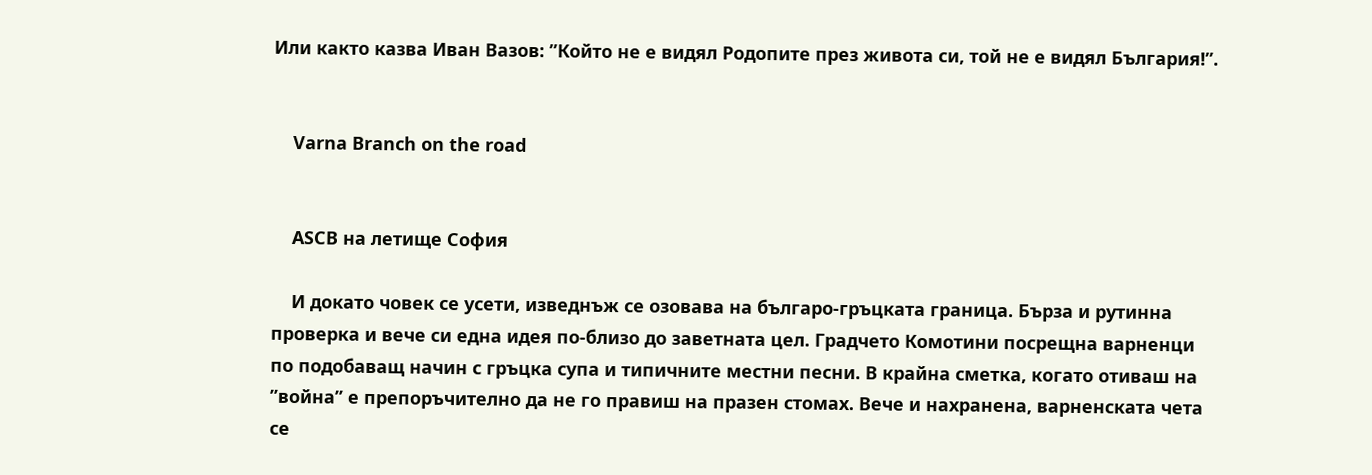Или както казва Иван Вазов: ’’Който не е видял Родопите през живота си, той не е видял България!’’.


    Varna Branch on the road


    ASCB на летище София

    И докато човек се усети, изведнъж се озовава на българо-гръцката граница. Бърза и рутинна проверка и вече си една идея по-близо до заветната цел. Градчето Комотини посрещна варненци по подобаващ начин с гръцка супа и типичните местни песни. В крайна сметка, когато отиваш на ’’война’’ е препоръчително да не го правиш на празен стомах. Вече и нахранена, варненската чета се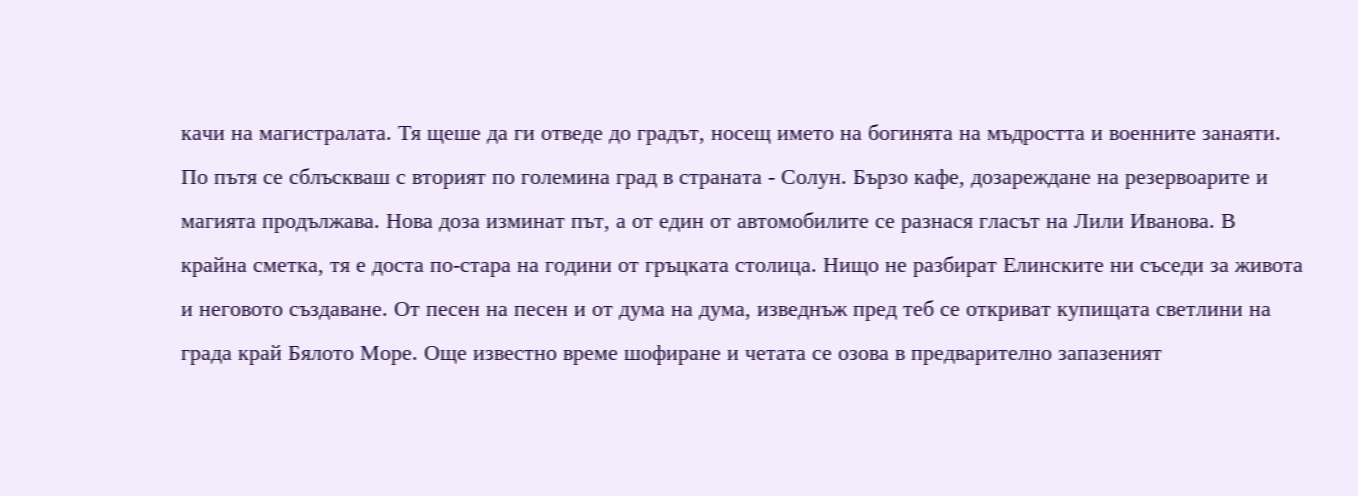качи на магистралата. Тя щеше да ги отведе до градът, носещ името на богинята на мъдростта и военните занаяти. По пътя се сблъскваш с вторият по големина град в страната - Солун. Бързо кафе, дозареждане на резервоарите и магията продължава. Нова доза изминат път, а от един от автомобилите се разнася гласът на Лили Иванова. В крайна сметка, тя е доста по-стара на години от гръцката столица. Нищо не разбират Елинските ни съседи за живота и неговото създаване. От песен на песен и от дума на дума, изведнъж пред теб се откриват купищата светлини на града край Бялото Море. Още известно време шофиране и четата се озова в предварително запазеният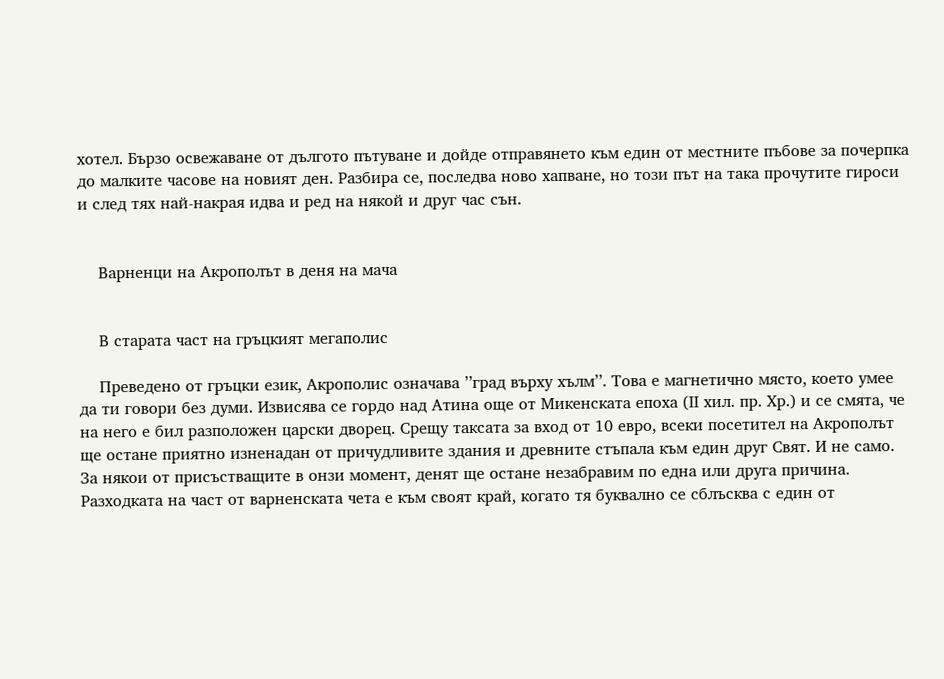хотел. Бързо освежаване от дългото пътуване и дойде отправянето към един от местните пъбове за почерпка до малките часове на новият ден. Разбира се, последва ново хапване, но този път на така прочутите гироси и след тях най-накрая идва и ред на някой и друг час сън.


    Варненци на Акрополът в деня на мача


    В старата част на гръцкият мегаполис

    Преведено от гръцки език, Акрополис означава ’’град върху хълм’’. Това е магнетично място, което умее да ти говори без думи. Извисява се гордо над Атина още от Микенската епоха (II хил. пр. Хр.) и се смята, че на него е бил разположен царски дворец. Срещу таксата за вход от 10 евро, всеки посетител на Акрополът ще остане приятно изненадан от причудливите здания и древните стъпала към един друг Свят. И не само. За някои от присъстващите в онзи момент, денят ще остане незабравим по една или друга причина. Разходката на част от варненската чета е към своят край, когато тя буквално се сблъсква с един от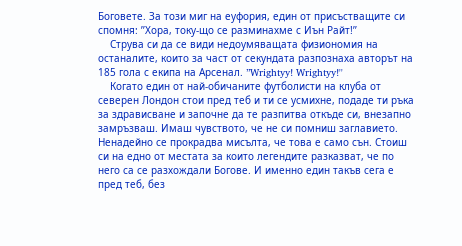Боговете. За този миг на еуфория, един от присъстващите си спомня: ’’Хора, току-що се разминахме с Иън Райт!’’
    Струва си да се види недоумяващата физиономия на останалите, които за част от секундата разпознаха авторът на 185 гола с екипа на Арсенал. ’’Wrightyy! Wrightyy!''
    Когато един от най-обичаните футболисти на клуба от северен Лондон стои пред теб и ти се усмихне, подаде ти ръка за здрависване и започне да те разпитва откъде си, внезапно замръзваш. Имаш чувството, че не си помниш заглавието. Ненадейно се прокрадва мисълта, че това е само сън. Стоиш си на едно от местата за които легендите разказват, че по него са се разхождали Богове. И именно един такъв сега е пред теб, без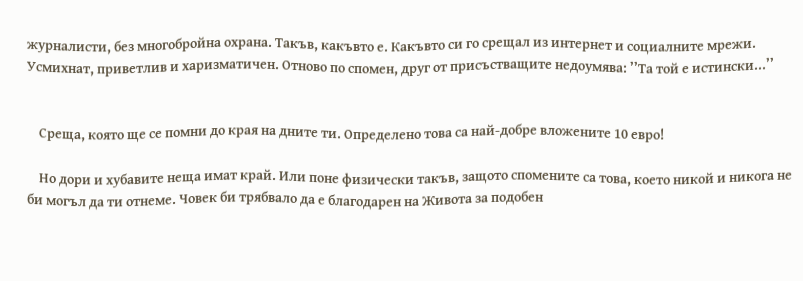журналисти, без многобройна охрана. Такъв, какъвто е. Какъвто си го срещал из интернет и социалните мрежи. Усмихнат, приветлив и харизматичен. Отново по спомен, друг от присъстващите недоумява: ’’Та той е истински...’’


    Среща, която ще се помни до края на дните ти. Определено това са най-добре вложените 10 евро!

    Но дори и хубавите неща имат край. Или поне физически такъв, защото спомените са това, което никой и никога не би могъл да ти отнеме. Човек би трябвало да е благодарен на Живота за подобен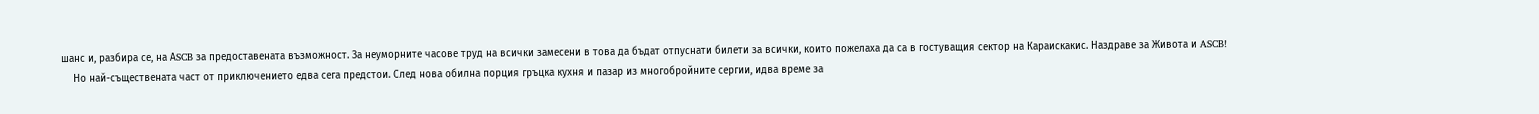шанс и, разбира се, на АSCB за предоставената възможност. За неуморните часове труд на всички замесени в това да бъдат отпуснати билети за всички, които пожелаха да са в гостуващия сектор на Караискакис. Наздраве за Живота и ASCB!
    Но най-съществената част от приключението едва сега предстои. След нова обилна порция гръцка кухня и пазар из многобройните сергии, идва време за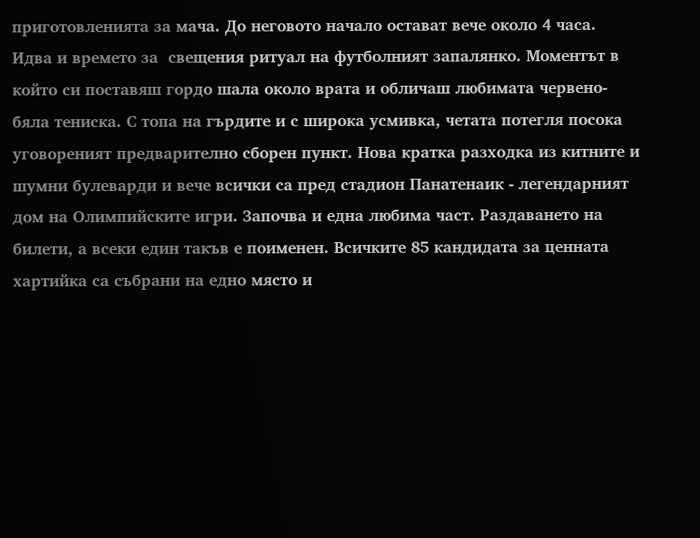приготовленията за мача. До неговото начало остават вече около 4 часа. Идва и времето за  свещения ритуал на футболният запалянко. Моментът в който си поставяш гордо шала около врата и обличаш любимата червено-бяла тениска. С топа на гърдите и с широка усмивка, четата потегля посока уговореният предварително сборен пункт. Нова кратка разходка из китните и шумни булеварди и вече всички са пред стадион Панатенаик - легендарният дом на Олимпийските игри. Започва и една любима част. Раздаването на билети, а всеки един такъв е поименен. Всичките 85 кандидата за ценната хартийка са събрани на едно място и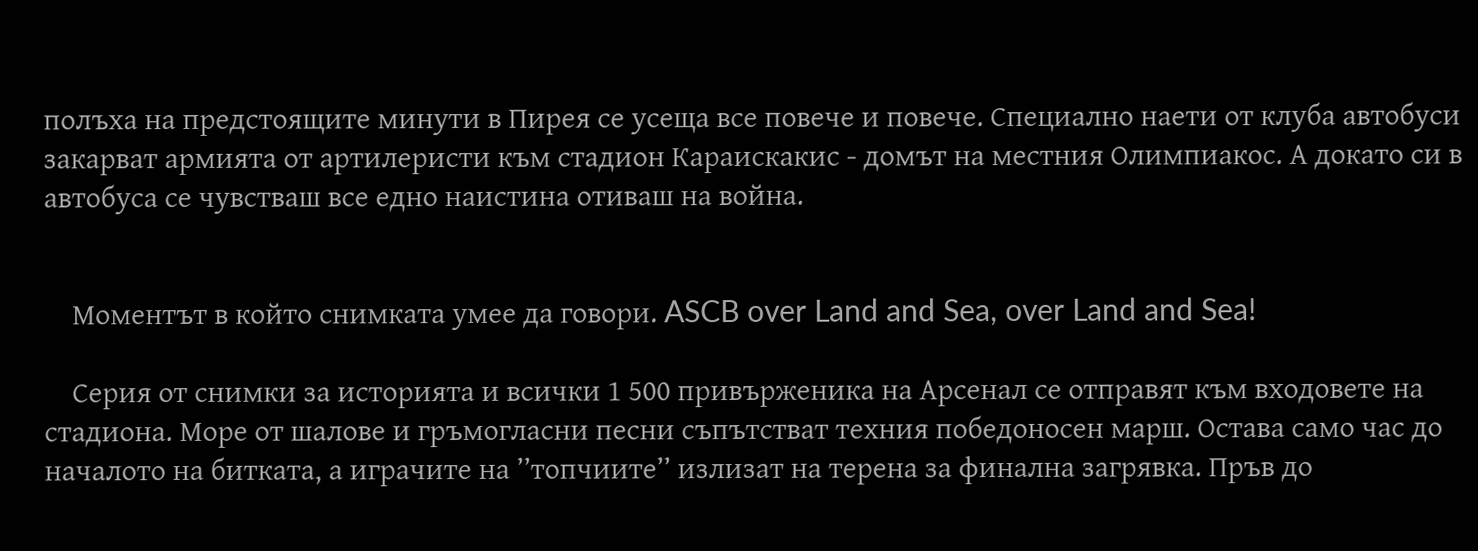полъха на предстоящите минути в Пирея се усеща все повече и повече. Специално наети от клуба автобуси закарват армията от артилеристи към стадион Караискакис - домът на местния Олимпиакос. А докато си в автобуса се чувстваш все едно наистина отиваш на война.


    Моментът в който снимката умее да говори. ASCB over Land and Sea, over Land and Sea!

    Серия от снимки за историята и всички 1 500 привърженика на Арсенал се отправят към входовете на стадиона. Море от шалове и гръмогласни песни съпътстват техния победоносен марш. Остава само час до началото на битката, а играчите на ’’топчиите’’ излизат на терена за финална загрявка. Пръв до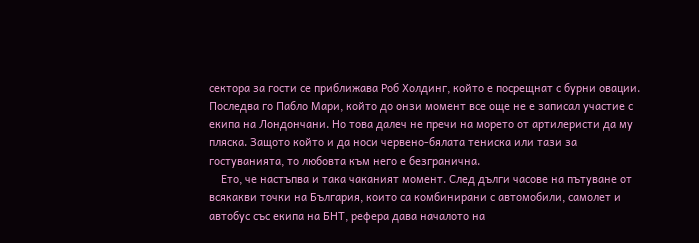сектора за гости се приближава Роб Холдинг, който е посрещнат с бурни овации. Последва го Пабло Мари, който до онзи момент все още не е записал участие с екипа на Лондончани. Но това далеч не пречи на морето от артилеристи да му пляска. Защото който и да носи червено-бялата тениска или тази за гостуванията, то любовта към него е безгранична.
    Ето, че настъпва и така чаканият момент. След дълги часове на пътуване от всякакви точки на България, които са комбинирани с автомобили, самолет и автобус със екипа на БНТ, рефера дава началото на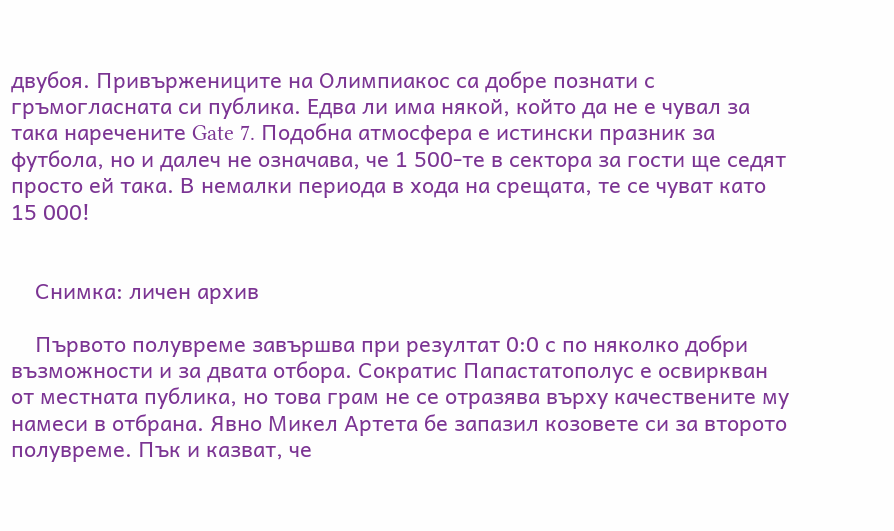двубоя. Привържениците на Олимпиакос са добре познати с гръмогласната си публика. Едва ли има някой, който да не е чувал за така наречените Gate 7. Подобна атмосфера е истински празник за футбола, но и далеч не означава, че 1 500-те в сектора за гости ще седят просто ей така. В немалки периода в хода на срещата, те се чуват като 15 000!


    Снимка: личен архив

    Първото полувреме завършва при резултат 0:0 с по няколко добри възможности и за двата отбора. Сократис Папастатополус е освиркван от местната публика, но това грам не се отразява върху качествените му намеси в отбрана. Явно Микел Артета бе запазил козовете си за второто полувреме. Пък и казват, че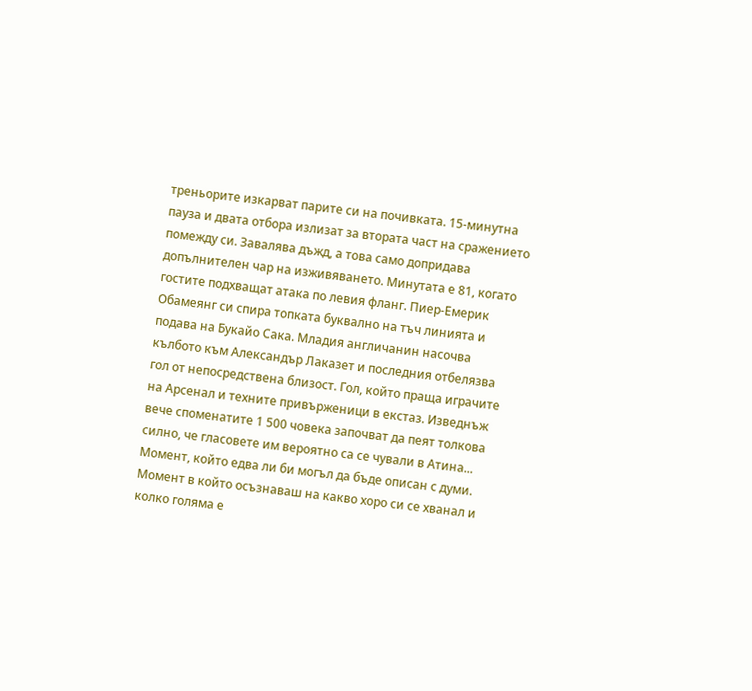треньорите изкарват парите си на почивката. 15-минутна пауза и двата отбора излизат за втората част на сражението помежду си. Завалява дъжд, а това само допридава допълнителен чар на изживяването. Минутата е 81, когато гостите подхващат атака по левия фланг. Пиер-Емерик Обамеянг си спира топката буквално на тъч линията и подава на Букайо Сака. Младия англичанин насочва кълбото към Александър Лаказет и последния отбелязва гол от непосредствена близост. Гол, който праща играчите на Арсенал и техните привърженици в екстаз. Изведнъж вече споменатите 1 500 човека започват да пеят толкова силно, че гласовете им вероятно са се чували в Атина... Момент, който едва ли би могъл да бъде описан с думи. Момент в който осъзнаваш на какво хоро си се хванал и колко голяма е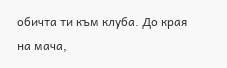обичта ти към клуба. До края на мача,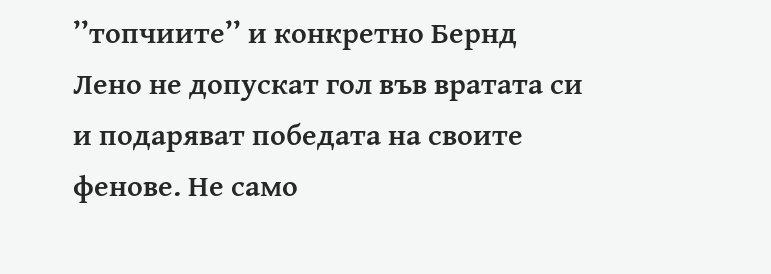’’топчиите’’ и конкретно Бернд Лено не допускат гол във вратата си и подаряват победата на своите фенове. Не само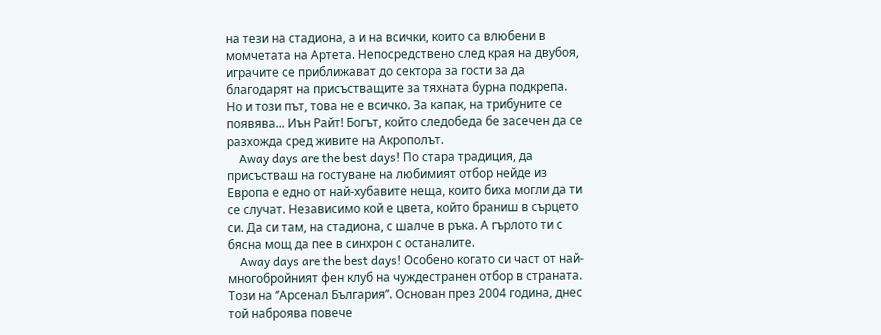на тези на стадиона, а и на всички, които са влюбени в момчетата на Артета. Непосредствено след края на двубоя, играчите се приближават до сектора за гости за да благодарят на присъстващите за тяхната бурна подкрепа. Но и този път, това не е всичко. За капак, на трибуните се появява... Иън Райт! Богът, който следобеда бе засечен да се разхожда сред живите на Акрополът.
    Away days are the best days! По стара традиция, да присъстваш на гостуване на любимият отбор нейде из Европа е едно от най-хубавите неща, които биха могли да ти се случат. Независимо кой е цвета, който браниш в сърцето си. Да си там, на стадиона, с шалче в ръка. А гърлото ти с бясна мощ да пее в синхрон с останалите.
    Away days are the best days! Особено когато си част от най-многобройният фен клуб на чуждестранен отбор в страната. Този на ‘’Арсенал България’’. Основан през 2004 година, днес той наброява повече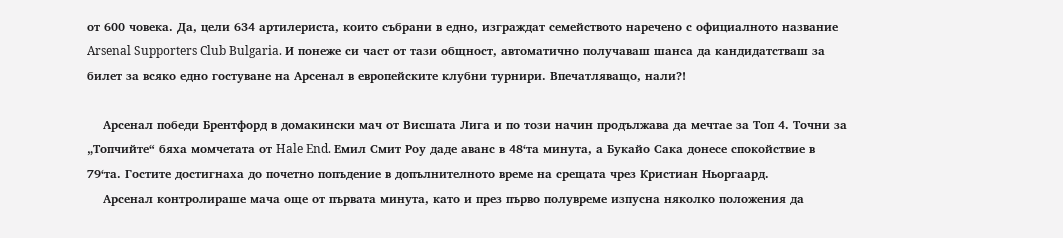от 600 човека. Да, цели 634 артилериста, които събрани в едно, изграждат семейството наречено с официалното название Arsenal Supporters Club Bulgaria. И понеже си част от тази общност, автоматично получаваш шанса да кандидатстваш за билет за всяко едно гостуване на Арсенал в европейските клубни турнири. Впечатляващо, нали?!

    Арсенал победи Брентфорд в домакински мач от Висшата Лига и по този начин продължава да мечтае за Топ 4. Точни за „Топчийте“ бяха момчетата от Hale End. Емил Смит Роу даде аванс в 48‘та минута, а Букайо Сака донесе спокойствие в 79‘та. Гостите достигнаха до почетно попъдение в допълнителното време на срещата чрез Кристиан Ньоргаард.
    Арсенал контролираше мача още от първата минута, като и през първо полувреме изпусна няколко положения да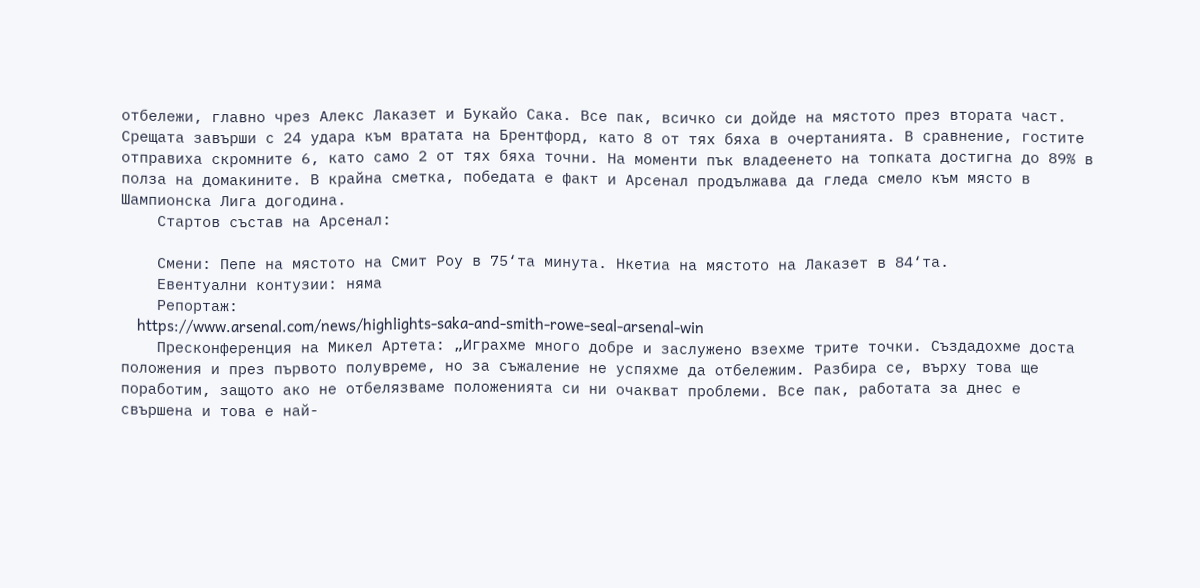отбележи, главно чрез Алекс Лаказет и Букайо Сака. Все пак, всичко си дойде на мястото през втората част. Срещата завърши с 24 удара към вратата на Брентфорд, като 8 от тях бяха в очертанията. В сравнение, гостите отправиха скромните 6, като само 2 от тях бяха точни. На моменти пък владеенето на топката достигна до 89% в полза на домакините. В крайна сметка, победата е факт и Арсенал продължава да гледа смело към място в Шампионска Лига догодина.
    Стартов състав на Арсенал:

    Смени: Пепе на мястото на Смит Роу в 75‘та минута. Нкетиа на мястото на Лаказет в 84‘та.
    Евентуални контузии: няма
    Репортаж:
    https://www.arsenal.com/news/highlights-saka-and-smith-rowe-seal-arsenal-win
    Пресконференция на Микел Артета: „Играхме много добре и заслужено взехме трите точки. Създадохме доста положения и през първото полувреме, но за съжаление не успяхме да отбележим. Разбира се, върху това ще поработим, защото ако не отбелязваме положенията си ни очакват проблеми. Все пак, работата за днес е свършена и това е най-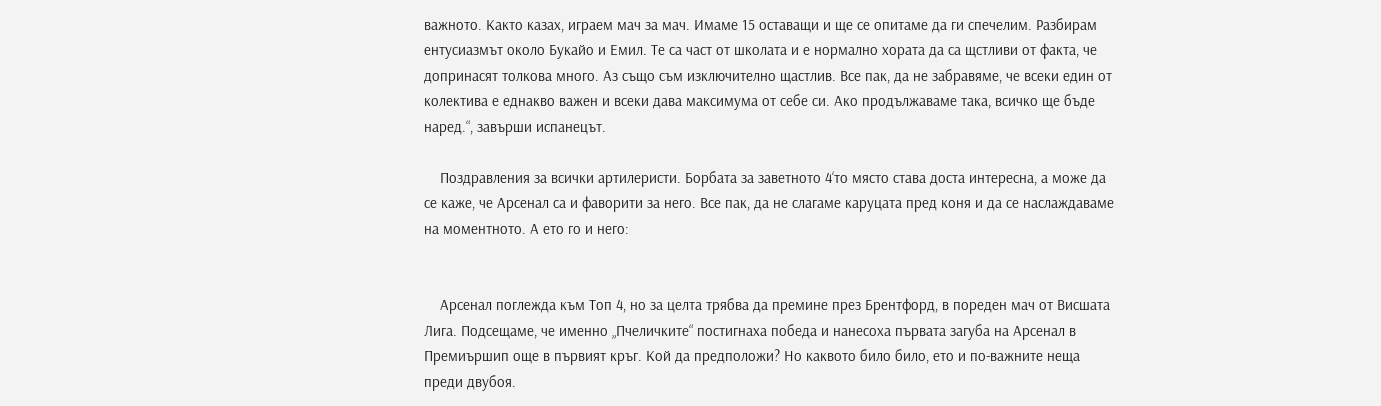важното. Както казах, играем мач за мач. Имаме 15 оставащи и ще се опитаме да ги спечелим. Разбирам ентусиазмът около Букайо и Емил. Те са част от школата и е нормално хората да са щстливи от факта, че допринасят толкова много. Аз също съм изключително щастлив. Все пак, да не забравяме, че всеки един от колектива е еднакво важен и всеки дава максимума от себе си. Ако продължаваме така, всичко ще бъде наред.“, завърши испанецът.

    Поздравления за всички артилеристи. Борбата за заветното 4‘то място става доста интересна, а може да се каже, че Арсенал са и фаворити за него. Все пак, да не слагаме каруцата пред коня и да се наслаждаваме на моментното. А ето го и него:


    Арсенал поглежда към Топ 4, но за целта трябва да премине през Брентфорд, в пореден мач от Висшата Лига. Подсещаме, че именно „Пчеличките“ постигнаха победа и нанесоха първата загуба на Арсенал в Премиършип още в първият кръг. Кой да предположи? Но каквото било било, ето и по-важните неща преди двубоя.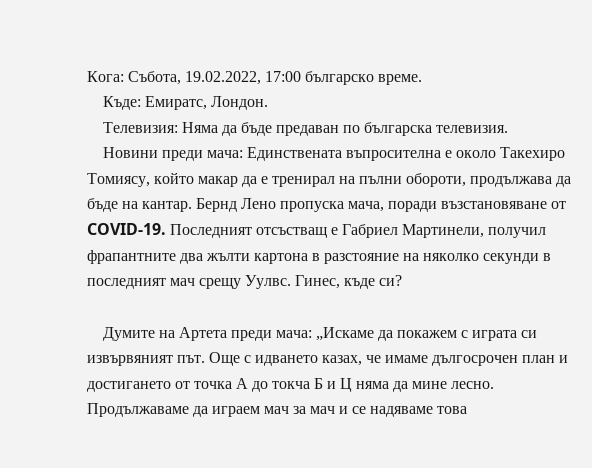Кога: Събота, 19.02.2022, 17:00 българско време.
    Къде: Емиратс, Лондон.
    Телевизия: Няма да бъде предаван по българска телевизия.
    Новини преди мача: Единствената въпросителна е около Такехиро Томиясу, който макар да е тренирал на пълни обороти, продължава да бъде на кантар. Бернд Лено пропуска мача, поради възстановяване от COVID-19. Последният отсъстващ е Габриел Мартинели, получил фрапантните два жълти картона в разстояние на няколко секунди в последният мач срещу Уулвс. Гинес, къде си?

    Думите на Артета преди мача: „Искаме да покажем с играта си извървяният път. Още с идването казах, че имаме дългосрочен план и достигането от точка А до токча Б и Ц няма да мине лесно. Продължаваме да играем мач за мач и се надяваме това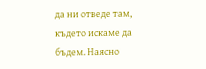да ни отведе там, където искаме да бъдем. Наясно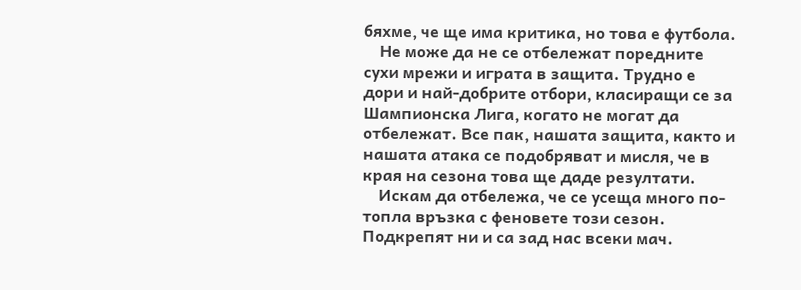бяхме, че ще има критика, но това е футбола.
    Не може да не се отбележат поредните сухи мрежи и играта в защита. Трудно е дори и най-добрите отбори, класиращи се за Шампионска Лига, когато не могат да отбележат. Все пак, нашата защита, както и нашата атака се подобряват и мисля, че в края на сезона това ще даде резултати.
    Искам да отбележа, че се усеща много по-топла връзка с феновете този сезон. Подкрепят ни и са зад нас всеки мач.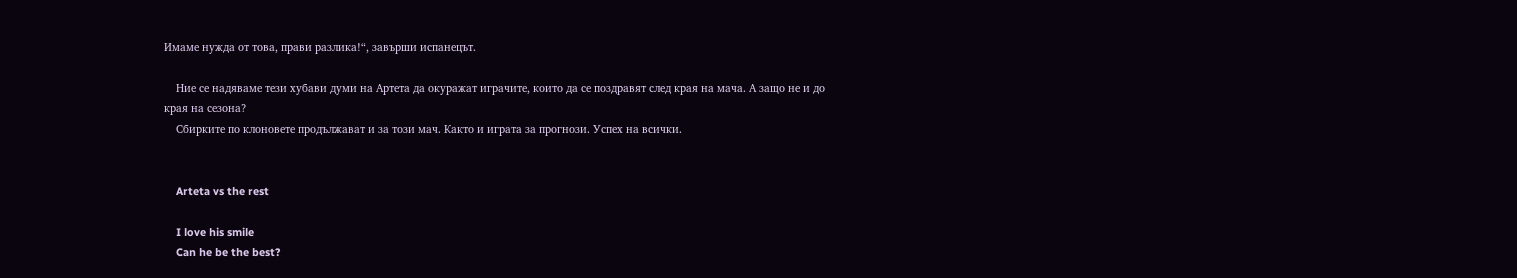Имаме нужда от това, прави разлика!“, завърши испанецът.

    Ние се надяваме тези хубави думи на Артета да окуражат играчите, които да се поздравят след края на мача. А защо не и до края на сезона?
    Сбирките по клоновете продължават и за този мач. Както и играта за прогнози. Успех на всички.


    Arteta vs the rest

    I love his smile
    Can he be the best?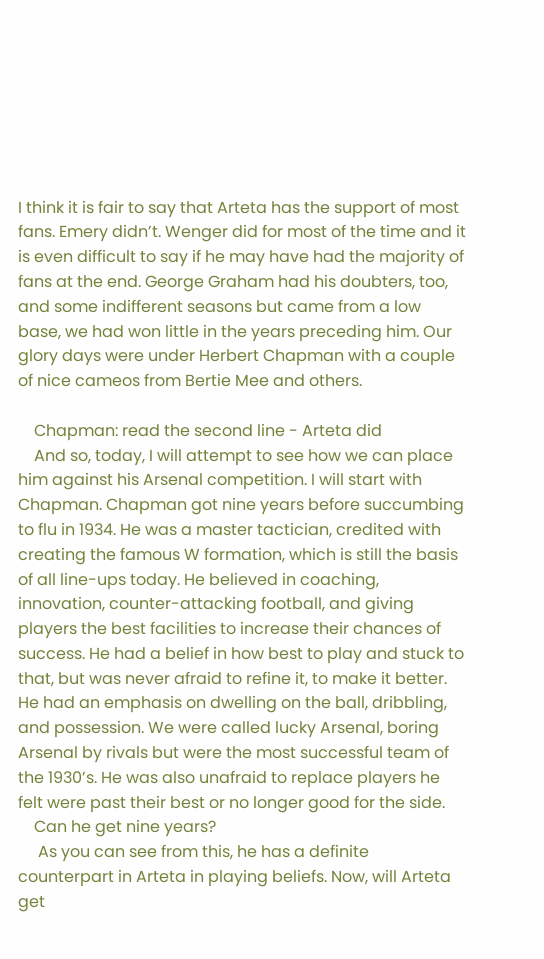I think it is fair to say that Arteta has the support of most fans. Emery didn’t. Wenger did for most of the time and it is even difficult to say if he may have had the majority of fans at the end. George Graham had his doubters, too, and some indifferent seasons but came from a low base, we had won little in the years preceding him. Our glory days were under Herbert Chapman with a couple of nice cameos from Bertie Mee and others.

    Chapman: read the second line - Arteta did
    And so, today, I will attempt to see how we can place him against his Arsenal competition. I will start with Chapman. Chapman got nine years before succumbing to flu in 1934. He was a master tactician, credited with creating the famous W formation, which is still the basis of all line-ups today. He believed in coaching, innovation, counter-attacking football, and giving players the best facilities to increase their chances of success. He had a belief in how best to play and stuck to that, but was never afraid to refine it, to make it better. He had an emphasis on dwelling on the ball, dribbling, and possession. We were called lucky Arsenal, boring Arsenal by rivals but were the most successful team of the 1930’s. He was also unafraid to replace players he felt were past their best or no longer good for the side.
    Can he get nine years?
     As you can see from this, he has a definite counterpart in Arteta in playing beliefs. Now, will Arteta get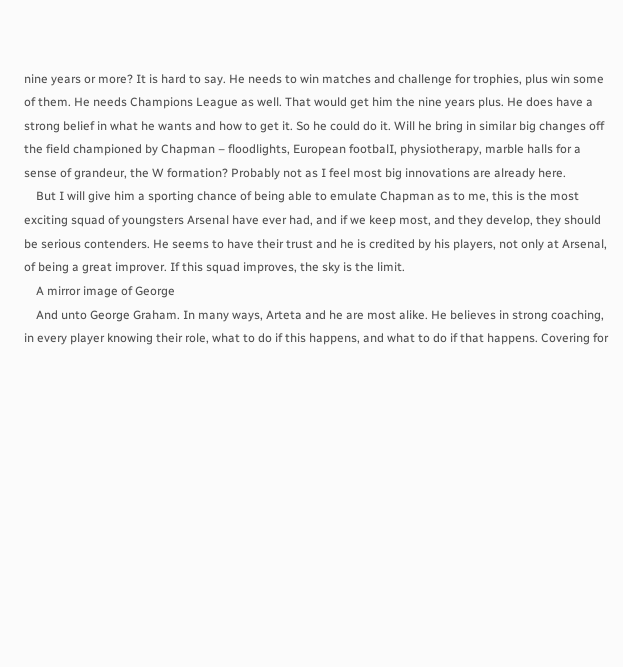nine years or more? It is hard to say. He needs to win matches and challenge for trophies, plus win some of them. He needs Champions League as well. That would get him the nine years plus. He does have a strong belief in what he wants and how to get it. So he could do it. Will he bring in similar big changes off the field championed by Chapman – floodlights, European footbalI, physiotherapy, marble halls for a sense of grandeur, the W formation? Probably not as I feel most big innovations are already here.
    But I will give him a sporting chance of being able to emulate Chapman as to me, this is the most exciting squad of youngsters Arsenal have ever had, and if we keep most, and they develop, they should be serious contenders. He seems to have their trust and he is credited by his players, not only at Arsenal, of being a great improver. If this squad improves, the sky is the limit.
    A mirror image of George
    And unto George Graham. In many ways, Arteta and he are most alike. He believes in strong coaching, in every player knowing their role, what to do if this happens, and what to do if that happens. Covering for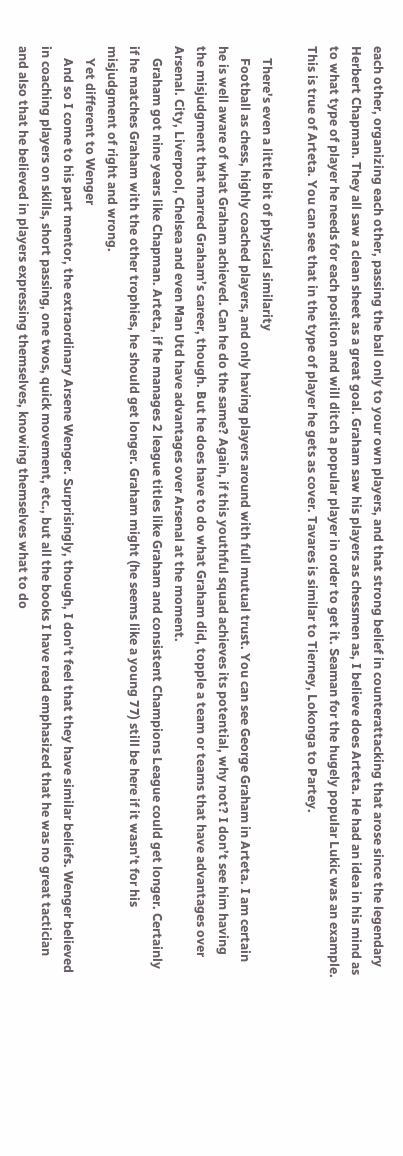each other, organizing each other, passing the ball only to your own players, and that strong belief in counterattacking that arose since the legendary Herbert Chapman. They all saw a clean sheet as a great goal. Graham saw his players as chessmen as, I believe does Arteta. He had an idea in his mind as to what type of player he needs for each position and will ditch a popular player in order to get it. Seaman for the hugely popular Lukic was an example. This is true of Arteta. You can see that in the type of player he gets as cover. Tavares is similar to Tierney, Lokonga to Partey.

    There's even a little bit of physical similarity
    Football as chess, highly coached players, and only having players around with full mutual trust. You can see George Graham in Arteta. I am certain he is well aware of what Graham achieved. Can he do the same? Again, if this youthful squad achieves its potential, why not? I don’t see him having the misjudgment that marred Graham’s career, though. But he does have to do what Graham did, topple a team or teams that have advantages over Arsenal. City, Liverpool, Chelsea and even Man Utd have advantages over Arsenal at the moment.
    Graham got nine years like Chapman. Arteta, if he manages 2 league titles like Graham and consistent Champions League could get longer. Certainly if he matches Graham with the other trophies, he should get longer. Graham might (he seems like a young 77) still be here if it wasn’t for his misjudgment of right and wrong.
    Yet different to Wenger
    And so I come to his part mentor, the extraordinary Arsene Wenger. Surprisingly, though, I don’t feel that they have similar beliefs. Wenger believed in coaching players on skills, short passing, one twos, quick movement, etc., but all the books I have read emphasized that he was no great tactician and also that he believed in players expressing themselves, knowing themselves what to do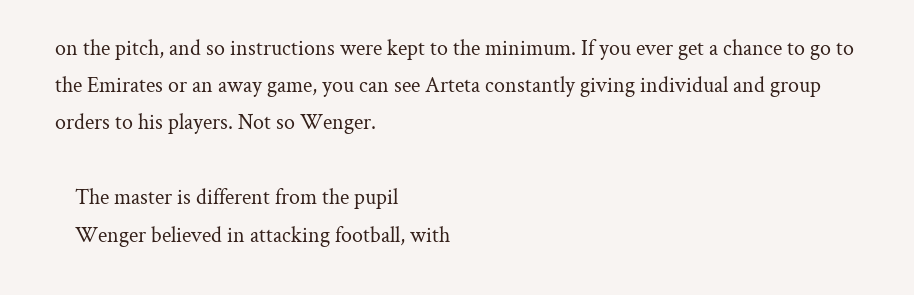on the pitch, and so instructions were kept to the minimum. If you ever get a chance to go to the Emirates or an away game, you can see Arteta constantly giving individual and group orders to his players. Not so Wenger.

    The master is different from the pupil
    Wenger believed in attacking football, with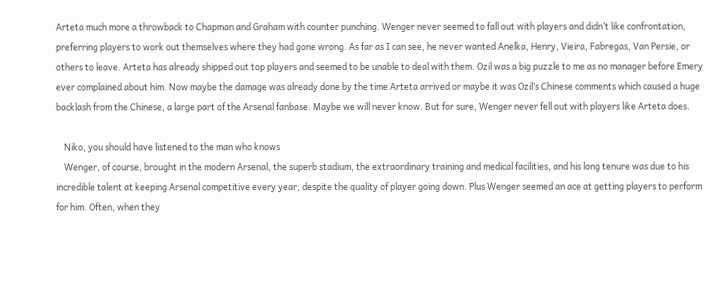Arteta much more a throwback to Chapman and Graham with counter punching. Wenger never seemed to fall out with players and didn’t like confrontation, preferring players to work out themselves where they had gone wrong. As far as I can see, he never wanted Anelka, Henry, Vieira, Fabregas, Van Persie, or others to leave. Arteta has already shipped out top players and seemed to be unable to deal with them. Ozil was a big puzzle to me as no manager before Emery ever complained about him. Now maybe the damage was already done by the time Arteta arrived or maybe it was Ozil’s Chinese comments which caused a huge backlash from the Chinese, a large part of the Arsenal fanbase. Maybe we will never know. But for sure, Wenger never fell out with players like Arteta does.

    Niko, you should have listened to the man who knows
    Wenger, of course, brought in the modern Arsenal, the superb stadium, the extraordinary training and medical facilities, and his long tenure was due to his incredible talent at keeping Arsenal competitive every year, despite the quality of player going down. Plus Wenger seemed an ace at getting players to perform for him. Often, when they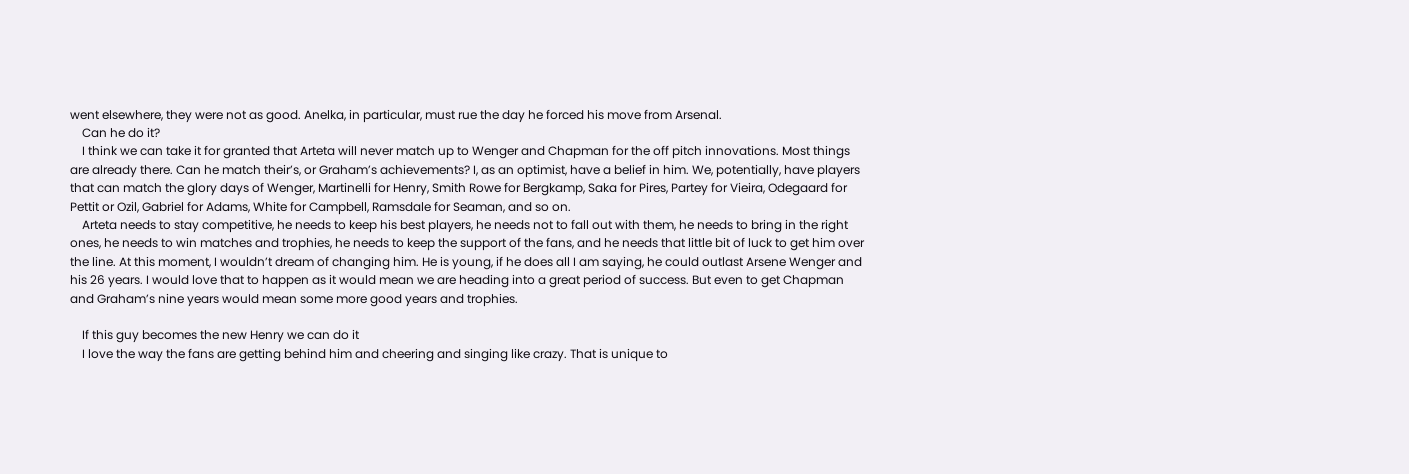went elsewhere, they were not as good. Anelka, in particular, must rue the day he forced his move from Arsenal.
    Can he do it?
    I think we can take it for granted that Arteta will never match up to Wenger and Chapman for the off pitch innovations. Most things are already there. Can he match their’s, or Graham’s achievements? I, as an optimist, have a belief in him. We, potentially, have players that can match the glory days of Wenger, Martinelli for Henry, Smith Rowe for Bergkamp, Saka for Pires, Partey for Vieira, Odegaard for Pettit or Ozil, Gabriel for Adams, White for Campbell, Ramsdale for Seaman, and so on.
    Arteta needs to stay competitive, he needs to keep his best players, he needs not to fall out with them, he needs to bring in the right ones, he needs to win matches and trophies, he needs to keep the support of the fans, and he needs that little bit of luck to get him over the line. At this moment, I wouldn’t dream of changing him. He is young, if he does all I am saying, he could outlast Arsene Wenger and his 26 years. I would love that to happen as it would mean we are heading into a great period of success. But even to get Chapman and Graham’s nine years would mean some more good years and trophies.

    If this guy becomes the new Henry we can do it
    I love the way the fans are getting behind him and cheering and singing like crazy. That is unique to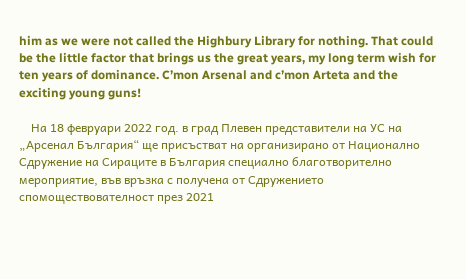him as we were not called the Highbury Library for nothing. That could be the little factor that brings us the great years, my long term wish for ten years of dominance. C’mon Arsenal and c’mon Arteta and the exciting young guns!

    На 18 февруари 2022 год. в град Плевен представители на УС на „Арсенал България“ ще присъстват на организирано от Национално Сдружение на Сираците в България специално благотворително мероприятие, във връзка с получена от Сдружението спомоществователност през 2021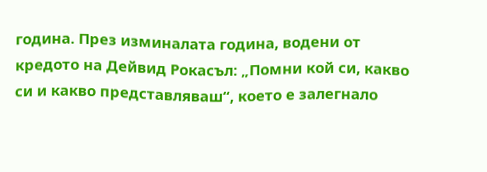година. През изминалата година, водени от кредото на Дейвид Рокасъл: „Помни кой си, какво си и какво представляваш“, което е залегнало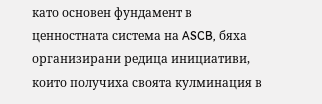като основен фундамент в ценностната система на ASCB, бяха организирани редица инициативи, които получиха своята кулминация в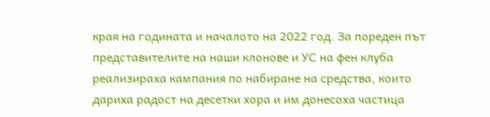края на годината и началото на 2022 год. За пореден път представителите на наши клонове и УС на фен клуба реализираха кампания по набиране на средства, които дариха радост на десетки хора и им донесоха частица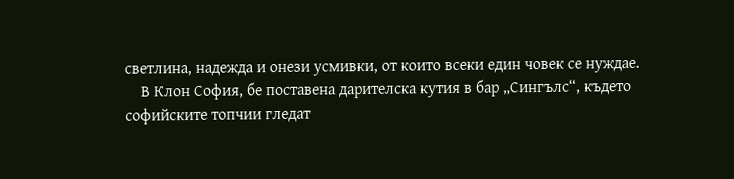светлина, надежда и онези усмивки, от които всеки един човек се нуждае.
    В Клон София, бе поставена дарителска кутия в бар „Сингълс“, където софийските топчии гледат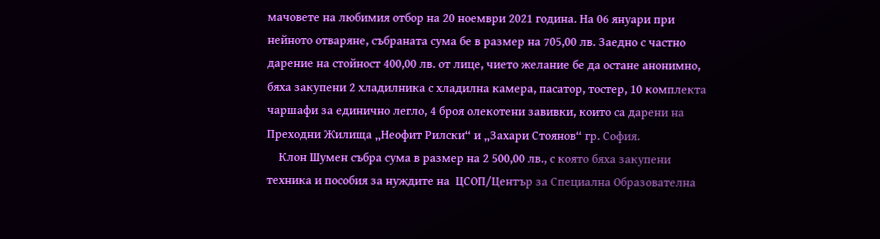мачовете на любимия отбор на 20 ноември 2021 година. На 06 януари при нейното отваряне, събраната сума бе в размер на 705,00 лв. Заедно с частно дарение на стойност 400,00 лв. от лице, чието желание бе да остане анонимно, бяха закупени 2 хладилника с хладилна камера, пасатор, тостер, 10 комплекта чаршафи за единично легло, 4 броя олекотени завивки, които са дарени на Преходни Жилища „Неофит Рилски“ и „Захари Стоянов“ гр. София.
    Клон Шумен събра сума в размер на 2 500,00 лв., с която бяха закупени техника и пособия за нуждите на  ЦСОП/Център за Специална Образователна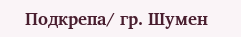Подкрепа/ гр. Шумен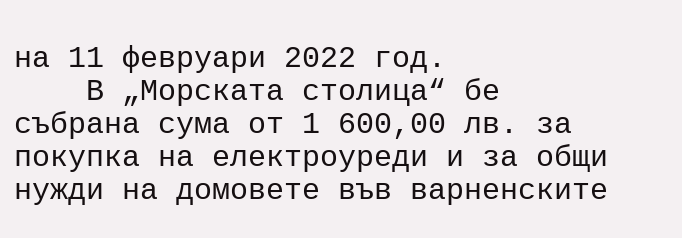на 11 февруари 2022 год.
    В „Морската столица“ бе събрана сума от 1 600,00 лв. за покупка на електроуреди и за общи нужди на домовете във варненските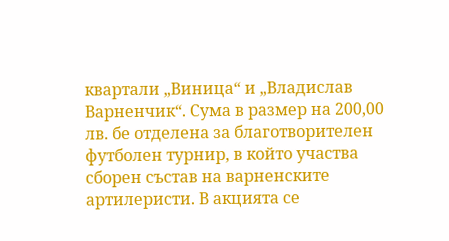квартали „Виница“ и „Владислав Варненчик“. Сума в размер на 200,00 лв. бе отделена за благотворителен футболен турнир, в който участва сборен състав на варненските артилеристи. В акцията се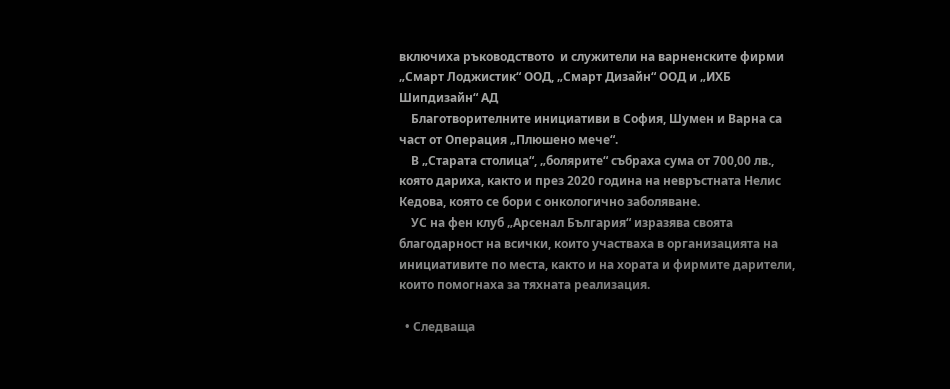включиха ръководството  и служители на варненските фирми „Смарт Лоджистик“ ООД, „Смарт Дизайн“ ООД и „ИХБ Шипдизайн“ АД
    Благотворителните инициативи в София, Шумен и Варна са част от Операция „Плюшено мече“.
    В „Старата столица“, „болярите“ събраха сума от 700,00 лв., която дариха, както и през 2020 година на невръстната Нелис Кедова, която се бори с онкологично заболяване.
    УС на фен клуб „Арсенал България“ изразява своята благодарност на всички, които участваха в организацията на инициативите по места, както и на хората и фирмите дарители, които помогнаха за тяхната реализация.

  • Следваща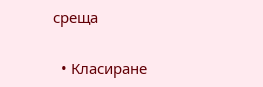среща

  • Класиране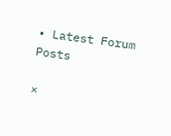• Latest Forum Posts

×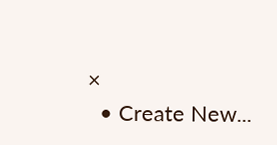×
  • Create New...